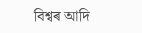বিশ্বৰ আদি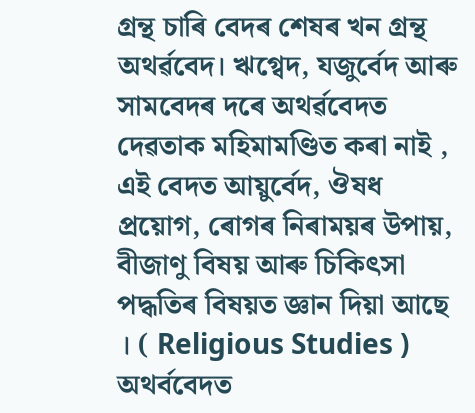গ্ৰন্থ চাৰি বেদৰ শেষৰ খন গ্ৰন্থ অথৰ্ৱবেদ। ঋগ্বেদ, যজুৰ্বেদ আৰু সামবেদৰ দৰে অথৰ্ৱবেদত দেৱতাক মহিমামণ্ডিত কৰা নাই , এই বেদত আয়ুৰ্বেদ, ঔষধ প্ৰয়োগ, ৰোগৰ নিৰাময়ৰ উপায়, বীজাণু বিষয় আৰু চিকিৎসা পদ্ধতিৰ বিষয়ত জ্ঞান দিয়া আছে । ( Religious Studies )
অথৰ্ববেদত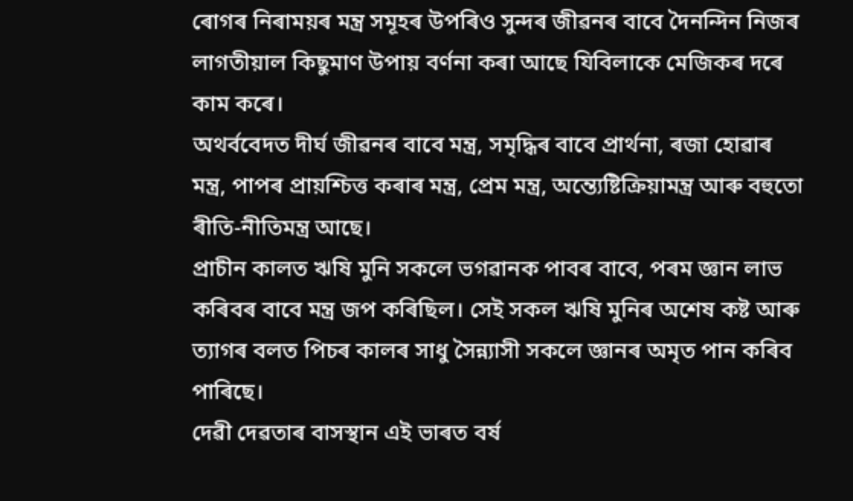ৰোগৰ নিৰাময়ৰ মন্ত্ৰ সমূহৰ উপৰিও সুন্দৰ জীৱনৰ বাবে দৈনন্দিন নিজৰ লাগতীয়াল কিছুমাণ উপায় বৰ্ণনা কৰা আছে যিবিলাকে মেজিকৰ দৰে কাম কৰে।
অথৰ্ববেদত দীৰ্ঘ জীৱনৰ বাবে মন্ত্ৰ, সমৃদ্ধিৰ বাবে প্ৰাৰ্থনা, ৰজা হোৱাৰ মন্ত্ৰ, পাপৰ প্ৰায়শ্চিত্ত কৰাৰ মন্ত্ৰ, প্ৰেম মন্ত্ৰ, অন্ত্যেষ্টিক্ৰিয়ামন্ত্ৰ আৰু বহুতো ৰীতি-নীতিমন্ত্ৰ আছে।
প্ৰাচীন কালত ঋষি মুনি সকলে ভগৱানক পাবৰ বাবে, পৰম জ্ঞান লাভ কৰিবৰ বাবে মন্ত্ৰ জপ কৰিছিল। সেই সকল ঋষি মুনিৰ অশেষ কষ্ট আৰু ত্যাগৰ বলত পিচৰ কালৰ সাধু সৈন্ন্যাসী সকলে জ্ঞানৰ অমৃত পান কৰিব পাৰিছে।
দেৱী দেৱতাৰ বাসস্থান এই ভাৰত বৰ্ষ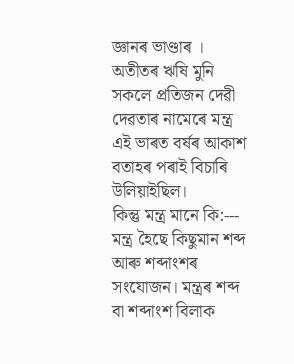জ্ঞানৰ ভাণ্ডাৰ । অতীতৰ ঋষি মুনি সকলে প্ৰতিজন দেৱী দেৱতাৰ নামেৰে মন্ত্ৰ এই ভাৰত বৰ্ষৰ আকাশ বতাহৰ পৰাই বিচাৰি উলিয়াইছিল।
কিন্তু মন্ত্ৰ মানে কি:---
মন্ত্ৰ হৈছে কিছুমান শব্দ আৰু শব্দাংশৰ সংযোজন। মন্ত্ৰৰ শব্দ বা শব্দাংশ বিলাক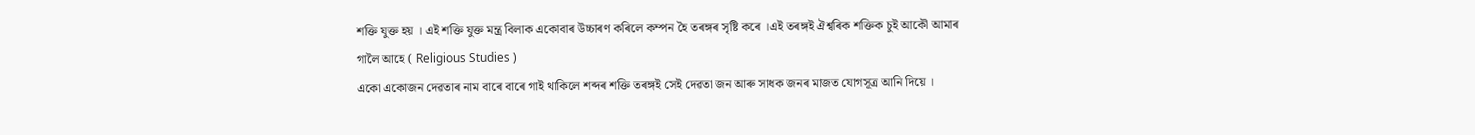শক্তি যুক্ত হয় । এই শক্তি যুক্ত মন্ত্ৰ বিলাক একোবাৰ উচ্চাৰণ কৰিলে কম্পন হৈ তৰঙ্গৰ সৃষ্টি কৰে ।এই তৰঙ্গই ঐশ্বৰিক শক্তিক চুই আকৌ আমাৰ গালৈ আহে ( Religious Studies )
একো একোজন দেৱতাৰ নাম বাৰে বাৰে গাই থাকিলে শব্দৰ শক্তি তৰঙ্গই সেই দেৱতা জন আৰু সাধক জনৰ মাজত যোগসূত্ৰ আনি দিয়ে ।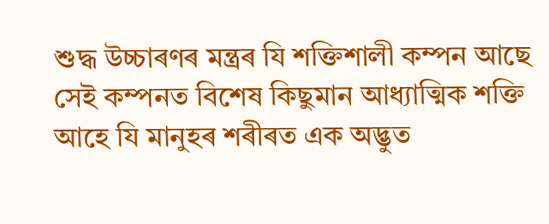শুদ্ধ উচ্চাৰণৰ মন্ত্ৰৰ যি শক্তিশালী কম্পন আছে সেই কম্পনত বিশেষ কিছুমান আধ্যাত্মিক শক্তি আহে যি মানুহৰ শৰীৰত এক অদ্ভুত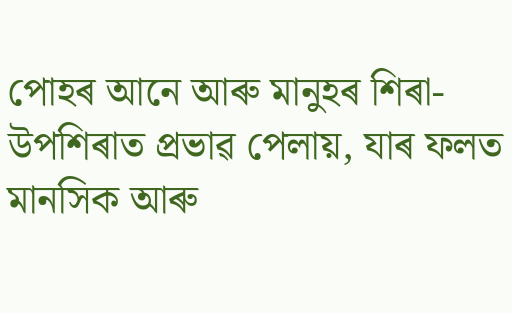পোহৰ আনে আৰু মানুহৰ শিৰা-উপশিৰাত প্ৰভাৱ পেলায়, যাৰ ফলত মানসিক আৰু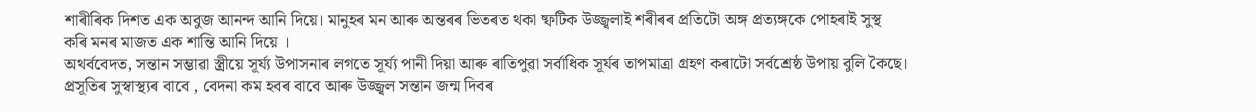শাৰীৰিক দিশত এক অবুজ আনন্দ আনি দিয়ে। মানুহৰ মন আৰু অন্তৰৰ ভিতৰত থকা ষ্ফটিক উজ্জ্বলাই শৰীৰৰ প্ৰতিটো অঙ্গ প্ৰত্যঙ্গকে পোহৰাই সুস্থ কৰি মনৰ মাজত এক শান্তি আনি দিয়ে ।
অথৰ্ববেদত, সন্তান সম্ভাৱা স্ত্ৰীয়ে সূৰ্য্য উপাসনাৰ লগতে সূৰ্য্য পানী দিয়া আৰু ৰাতিপুৱা সৰ্বাধিক সূৰ্যৰ তাপমাত্ৰা গ্ৰহণ কৰাটো সৰ্বশ্ৰেষ্ঠ উপায় বুলি কৈছে।
প্ৰসূতিৰ সুস্বাস্থ্যৰ বাবে , বেদনা কম হবৰ বাবে আৰু উজ্জ্বল সন্তান জন্ম দিবৰ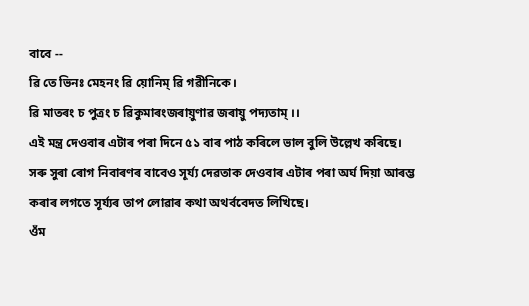বাবে --
ৱি তে ভিনঃ মেহনং ৱি য়োনিম্ ৱি গৱীনিকে।
ৱি মাতৰং চ পুত্ৰং চ ৱিকুমাৰংজৰায়ুণাৱ জৰায়ু পদ্যতাম্ ।।
এই মন্ত্ৰ দেওবাৰ এটাৰ পৰা দিনে ৫১ বাৰ পাঠ কৰিলে ভাল বুলি উল্লেখ কৰিছে।
সৰু সুৰা ৰোগ নিবাৰণৰ বাবেও সূৰ্য্য দেৱতাক দেওবাৰ এটাৰ পৰা অৰ্ঘ দিয়া আৰম্ভ কৰাৰ লগতে সূৰ্য্যৰ তাপ লোৱাৰ কথা অথৰ্ববেদত লিখিছে।
ওঁম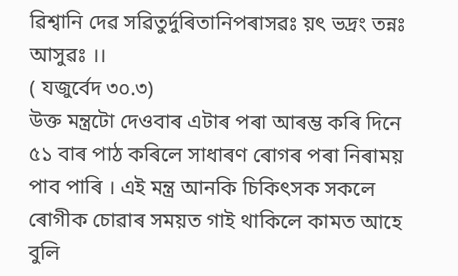ৱিশ্বানি দেৱ সৱিতুৰ্দুৰিতানিপৰাসৱঃ য়ৎ ভদ্ৰং তন্নঃ আসুৱঃ ।।
( যজুৰ্বেদ ৩০.৩)
উক্ত মন্ত্ৰটো দেওবাৰ এটাৰ পৰা আৰম্ভ কৰি দিনে ৫১ বাৰ পাঠ কৰিলে সাধাৰণ ৰোগৰ পৰা নিৰাময় পাব পাৰি । এই মন্ত্ৰ আনকি চিকিৎসক সকলে ৰোগীক চোৱাৰ সময়ত গাই থাকিলে কামত আহে বুলি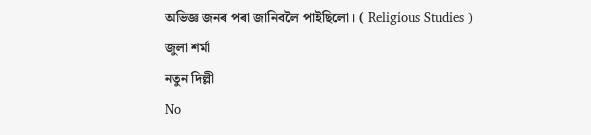অভিজ্ঞ জনৰ পৰা জানিবলৈ পাইছিলো। ( Religious Studies )
জুলা শৰ্মা
নতুন দিল্লী
No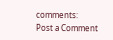comments:
Post a Comment